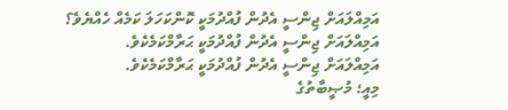އަމިއްލައަށް ޖިންސީ އެދުން ފުއްދުމަކީ ކޮންކަހަލަ ކަމެއް ހެއްޔެވެ؟
އަމިއްލައަށް ޖިންސީ އެދުން ފުއްދުމަކީ ޙަރާމްކަމެކެވެ.
އަމިއްލައަށް ޖިންސީ އެދުން ފުއްދުމަކީ ޙަރާމްކަމެކެވެ.
މިއީ؛ މުޞީބާތުގެ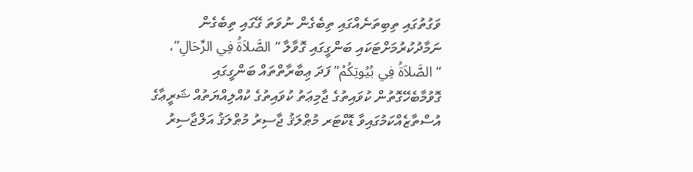ވަގުތުގައި ތިބިތަނެއްގައި ތިބެގެން ނުވަތަ ގޭގައި ތިބެގެން ނަމާދުކުރުމަށްޓަކައި ބަންގީގައި ގޮވާލާ “الصَّلاَةُ فِي الرِّحَالِ”، “الصَّلاَةُ فِي بُيُوتِكُمْ” ފަދަ ޢިބާރާތްތައް ބަންގީގައި ގޮވުމާބެހޭގޮތުން ކުވައިތުގެ ޖާމިޢަތު ކުވައިތުގެ ކުއްލިއްޔަތުއް ޝަރީޢާގެ އުސްތާޒެއްކަމުގައިވާ ޑޮކްޓަރ މުޠްލަޤު ޖާސިރު މުޠްލަޤު އަލްޖާސިރު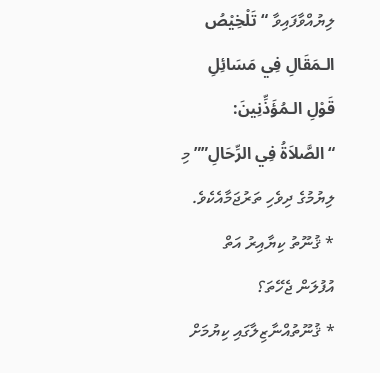ލިޔުއްވާފައިވާ “تَلْخِيْصُ الـمَقَالِ فِي مَسَائِلِ قَوْلِ الـمُؤَذِّنِينَ: “الصَّلاَةُ فِي الرِّحَالِ”” މި ލިޔުމުގެ ދިވެހި ތަރުޖަމާއެކެވެ.
* ޤުނޫތު ކިޔާއިރު އަތް އުފުލަން ޖެހޭތަ؟
* ޤުނޫތުއްނާޒިލާގައި ކިޔުމަށް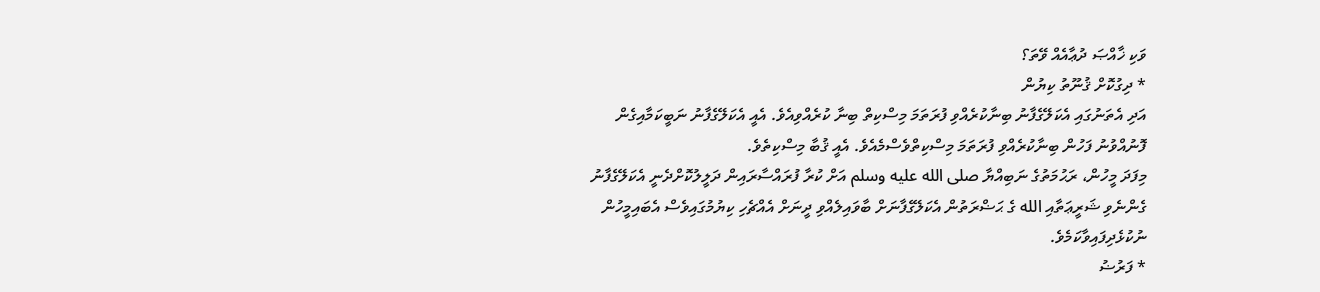ވަކި ޚާއްޞަ ދުޢާއެއް ވޭތަ؟
* ދިގުކޮށް ޤުނޫތު ކިޔުން
އަދި އެތަނުގައި އެކަލޭގެފާނު ބިނާކުރެއްވި ފުރަތަމަ މިސްކިތް ބިނާ ކުރެއްވިއެވެ. އެއީ އެކަލޭގެފާނު ނަބީކަމާއިގެން ފޮނުއްވުނު ފަހުން ބިނާކުރެއްވި ފުރަތަމަ މިސްކިތްވެސްމެއެވެ. އެއީ ޤުބާ މިސްކިތެވެ.
މިފަދަ މީހުން، ރަޙުމަތުގެ ނަބިއްޔާ صلى الله عليه وسلم އަށް ކުރާ ފުރައްސާރައިން ދަލީލުކޮށްދެނީ އެކަލޭގެފާނު ގެންނެވި ޝަރީޢަތާއި الله ގެ ޙަޟްރަތުން އެކަލޭގެފާނަށް ބާވައިލެއްވި ދީނަށް އެއްޗެހި ކިޔުމުގައިވެސް އެބައިމީހުން ނުކުޅެދިފައިވާކަމެވެ.
* ފަރުޟު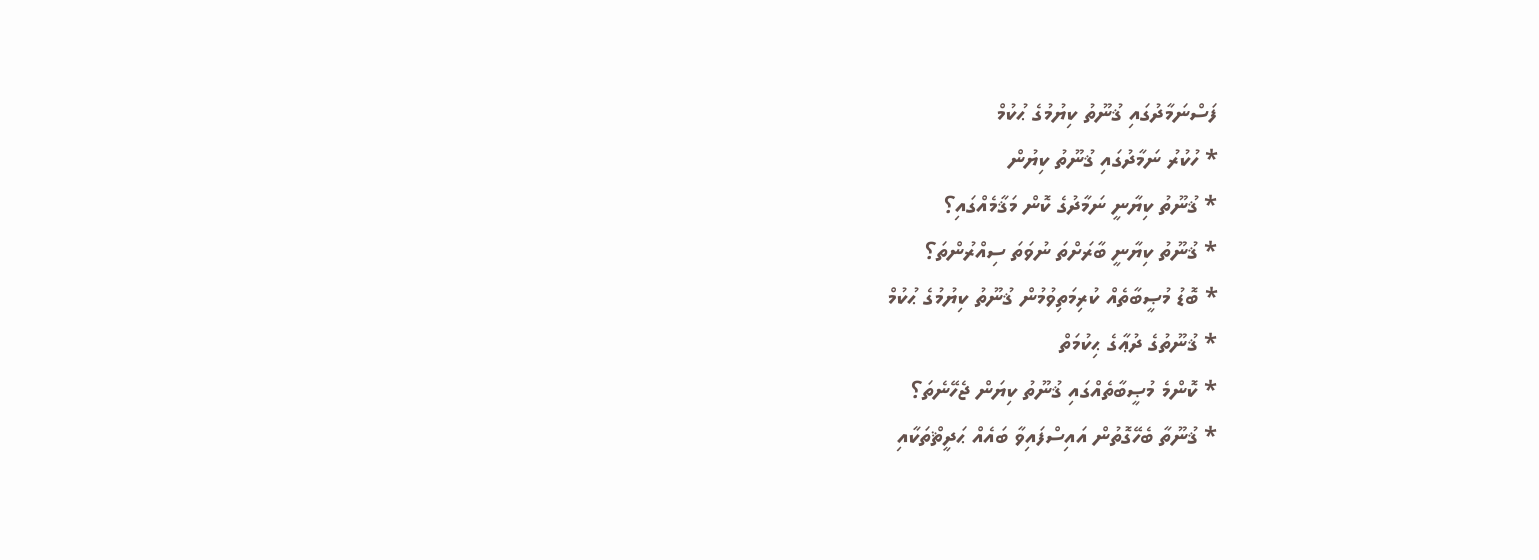ފަސްނަމާދުގައި ޤުނޫތު ކިޔުމުގެ ޙުކުމް
* ހުކުރު ނަމާދުގައި ޤުނޫތު ކިޔުން
* ޤުނޫތު ކިޔާނީ ނަމާދުގެ ކޮން މަޤާމެއްގައި؟
* ޤުނޫތު ކިޔާނީ ބާރަށްތަ ނުވަތަ ސިއްރުންތަ؟
* ބޮޑު މުޞީބާތެއް ކުރިމަތިވުމުން ޤުނޫތު ކިޔުމުގެ ޙުކުމް
* ޤުނޫތުގެ ދުޢާގެ ޙިކުމަތް
* ކޮންމެ މުޞީބާތެއްގައި ޤުނޫތު ކިޔަން ޖެހޭނެތަ؟
* ޤުނޫތާ ބެހޭގޮތުން އައިސްފައިވާ ބައެއް ޙަދީޘްތަކާއި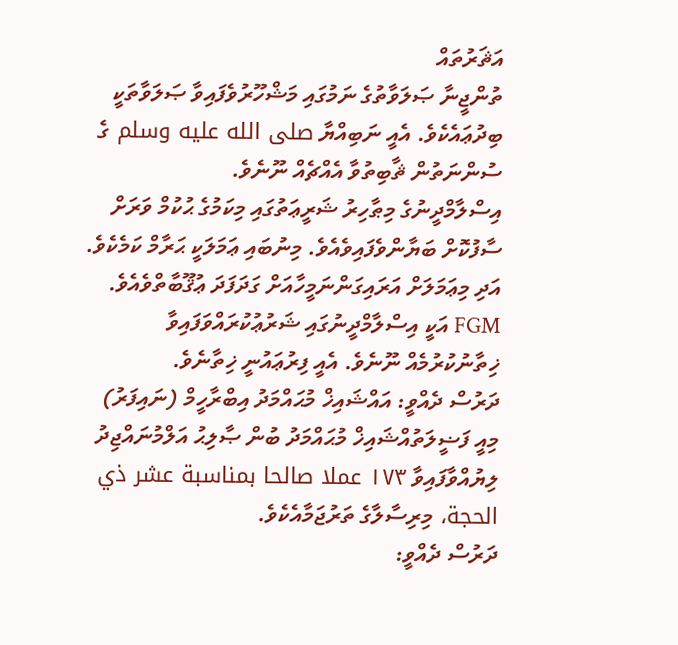އަޘަރުތައް
ތުންޖީނާ ޞަލަވާތުގެ ނަމުގައި މަޝްހޫރުވެފައިވާ ޞަލަވާތަކީ ބިދުޢައެކެވެ. އެއީ ނަބިއްޔާ صلى الله عليه وسلم ގެ ސުންނަތުން ޘާބިތުވާ އެއްޗެއް ނޫނެވެ.
އިސްލާމްދީނުގެ މިޠާހިރު ޝަރީޢަތުގައި މިކަމުގެ ޙުކުމް ވަރަށް ސާފުކޮށް ބަޔާންވެފައިވެއެވެ. މިނުބައި ޢަމަލަކީ ޙަރާމް ކަމެކެވެ. އަދި މިޢަމަލަށް އަރައިގަންނަމީހާއަށް ގަދަފަދަ ޢުޤޫބާތްވެއެވެ.
FGM އަކީ އިސްލާމްދީނުގައި ޝަރުޢުކުރައްވަފައިވާ ޚިތާނުކުރުމެއް ނޫނެވެ. އެއީ ފިރުޢައުނީ ޚިތާނެވެ.
ދަރުސް ދެއްވީ: އައްޝައިޚް މުޙައްމަދު އިބްރާހީމް (ނައިފަރު)
މިއީ ފަޟީލަތުއްޝައިޚް މުޙައްމަދު ބުން ޞާލިޙު އަލްމުނައްޖިދު ލިޔުއްވާފައިވާ ١٧٣ عملا صالحا بمناسبة عشر ذي الحجة، މިރިސާލާގެ ތަރުޖަމާއެކެވެ.
ދަރުސް ދެއްވީ: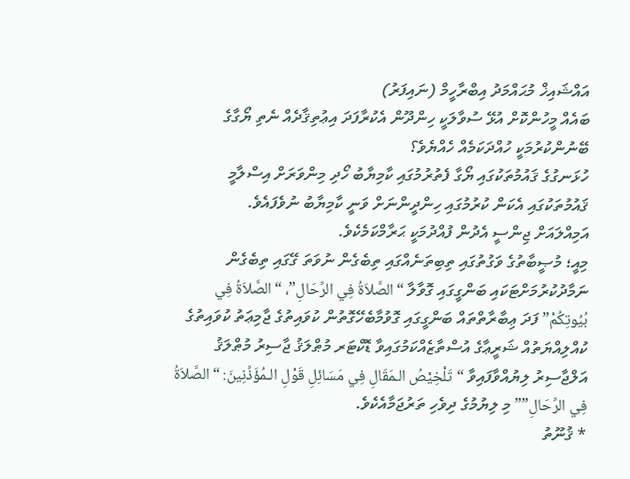އައްޝައިޚް މުޙައްމަދު އިބްރާހީމް (ނައިފަރު)
ބައެއް މީހުންކޮށް އުޅޭ ސުވާލަކީ ހިންދޫން އެކުރާފަދަ އިޢުތިޤާދެއް ނެތި ޔޯގާގެ ބޭނުންކުރުމަކީ ހުއްދަކަމެއް ހެއްޔެވެ؟
ހުޅަނގުގެ ޤައުމުތަކުގައި ޔޯގާ ފެތުރުމުގައި ކާމިޔާބު ހޯދި މިންވަރަށް އިސްލާމީ ޤައުމުތަކުގައި އެކަން ކުރުމުގައި ހިންދީންނަށް ވަނީ ކާމިޔާބު ނުވެފައެވެ.
އަމިއްލައަށް ޖިންސީ އެދުން ފުއްދުމަކީ ޙަރާމްކަމެކެވެ.
މިއީ؛ މުޞީބާތުގެ ވަގުތުގައި ތިބިތަނެއްގައި ތިބެގެން ނުވަތަ ގޭގައި ތިބެގެން ނަމާދުކުރުމަށްޓަކައި ބަންގީގައި ގޮވާލާ “الصَّلاَةُ فِي الرِّحَالِ”، “الصَّلاَةُ فِي بُيُوتِكُمْ” ފަދަ ޢިބާރާތްތައް ބަންގީގައި ގޮވުމާބެހޭގޮތުން ކުވައިތުގެ ޖާމިޢަތު ކުވައިތުގެ ކުއްލިއްޔަތުއް ޝަރީޢާގެ އުސްތާޒެއްކަމުގައިވާ ޑޮކްޓަރ މުޠްލަޤު ޖާސިރު މުޠްލަޤު އަލްޖާސިރު ލިޔުއްވާފައިވާ “تَلْخِيْصُ الـمَقَالِ فِي مَسَائِلِ قَوْلِ الـمُؤَذِّنِينَ: “الصَّلاَةُ فِي الرِّحَالِ”” މި ލިޔުމުގެ ދިވެހި ތަރުޖަމާއެކެވެ.
* ޤުނޫތު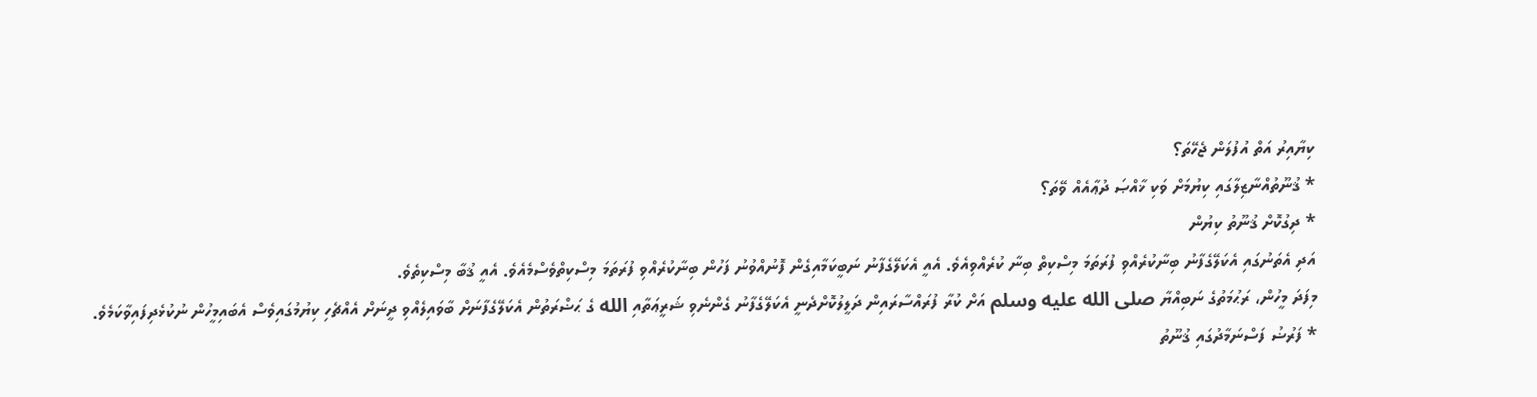ކިޔާއިރު އަތް އުފުލަން ޖެހޭތަ؟
* ޤުނޫތުއްނާޒިލާގައި ކިޔުމަށް ވަކި ޚާއްޞަ ދުޢާއެއް ވޭތަ؟
* ދިގުކޮށް ޤުނޫތު ކިޔުން
އަދި އެތަނުގައި އެކަލޭގެފާނު ބިނާކުރެއްވި ފުރަތަމަ މިސްކިތް ބިނާ ކުރެއްވިއެވެ. އެއީ އެކަލޭގެފާނު ނަބީކަމާއިގެން ފޮނުއްވުނު ފަހުން ބިނާކުރެއްވި ފުރަތަމަ މިސްކިތްވެސްމެއެވެ. އެއީ ޤުބާ މިސްކިތެވެ.
މިފަދަ މީހުން، ރަޙުމަތުގެ ނަބިއްޔާ صلى الله عليه وسلم އަށް ކުރާ ފުރައްސާރައިން ދަލީލުކޮށްދެނީ އެކަލޭގެފާނު ގެންނެވި ޝަރީޢަތާއި الله ގެ ޙަޟްރަތުން އެކަލޭގެފާނަށް ބާވައިލެއްވި ދީނަށް އެއްޗެހި ކިޔުމުގައިވެސް އެބައިމީހުން ނުކުޅެދިފައިވާކަމެވެ.
* ފަރުޟު ފަސްނަމާދުގައި ޤުނޫތު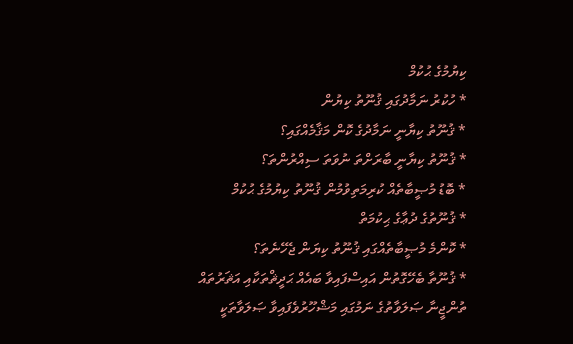ކިޔުމުގެ ޙުކުމް
* ހުކުރު ނަމާދުގައި ޤުނޫތު ކިޔުން
* ޤުނޫތު ކިޔާނީ ނަމާދުގެ ކޮން މަޤާމެއްގައި؟
* ޤުނޫތު ކިޔާނީ ބާރަށްތަ ނުވަތަ ސިއްރުންތަ؟
* ބޮޑު މުޞީބާތެއް ކުރިމަތިވުމުން ޤުނޫތު ކިޔުމުގެ ޙުކުމް
* ޤުނޫތުގެ ދުޢާގެ ޙިކުމަތް
* ކޮންމެ މުޞީބާތެއްގައި ޤުނޫތު ކިޔަން ޖެހޭނެތަ؟
* ޤުނޫތާ ބެހޭގޮތުން އައިސްފައިވާ ބައެއް ޙަދީޘްތަކާއި އަޘަރުތައް
ތުންޖީނާ ޞަލަވާތުގެ ނަމުގައި މަޝްހޫރުވެފައިވާ ޞަލަވާތަކީ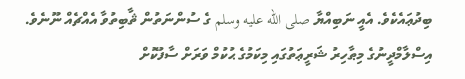ބިދުޢައެކެވެ. އެއީ ނަބިއްޔާ صلى الله عليه وسلم ގެ ސުންނަތުން ޘާބިތުވާ އެއްޗެއް ނޫނެވެ.
އިސްލާމްދީނުގެ މިޠާހިރު ޝަރީޢަތުގައި މިކަމުގެ ޙުކުމް ވަރަށް ސާފުކޮށް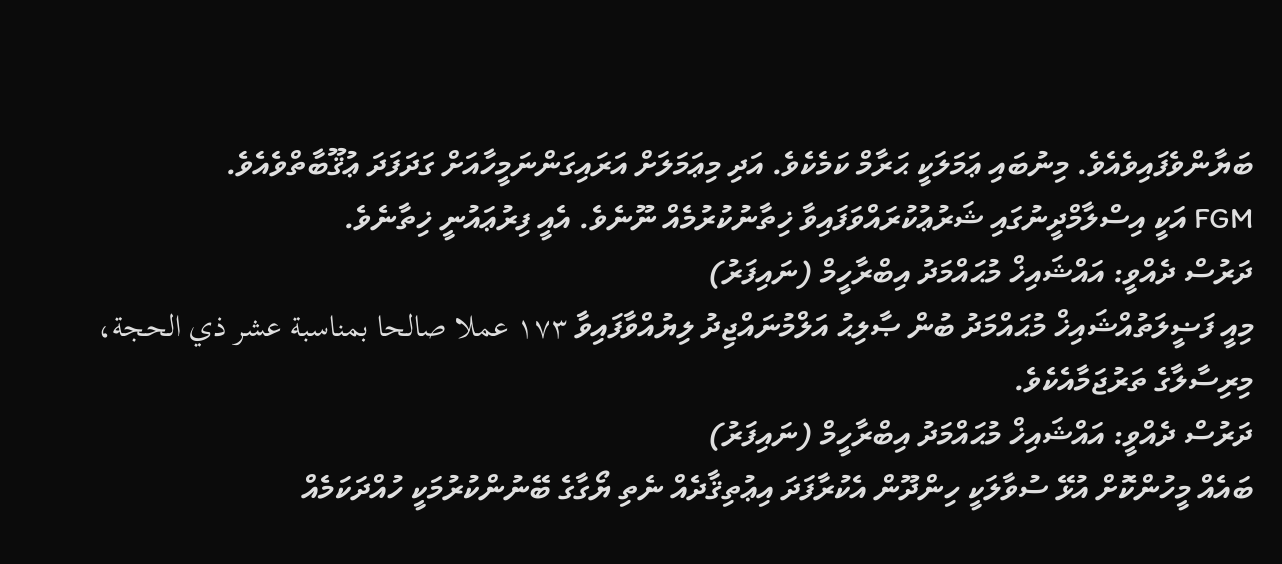ބަޔާންވެފައިވެއެވެ. މިނުބައި ޢަމަލަކީ ޙަރާމް ކަމެކެވެ. އަދި މިޢަމަލަށް އަރައިގަންނަމީހާއަށް ގަދަފަދަ ޢުޤޫބާތްވެއެވެ.
FGM އަކީ އިސްލާމްދީނުގައި ޝަރުޢުކުރައްވަފައިވާ ޚިތާނުކުރުމެއް ނޫނެވެ. އެއީ ފިރުޢައުނީ ޚިތާނެވެ.
ދަރުސް ދެއްވީ: އައްޝައިޚް މުޙައްމަދު އިބްރާހީމް (ނައިފަރު)
މިއީ ފަޟީލަތުއްޝައިޚް މުޙައްމަދު ބުން ޞާލިޙު އަލްމުނައްޖިދު ލިޔުއްވާފައިވާ ١٧٣ عملا صالحا بمناسبة عشر ذي الحجة، މިރިސާލާގެ ތަރުޖަމާއެކެވެ.
ދަރުސް ދެއްވީ: އައްޝައިޚް މުޙައްމަދު އިބްރާހީމް (ނައިފަރު)
ބައެއް މީހުންކޮށް އުޅޭ ސުވާލަކީ ހިންދޫން އެކުރާފަދަ އިޢުތިޤާދެއް ނެތި ޔޯގާގެ ބޭނުންކުރުމަކީ ހުއްދަކަމެއް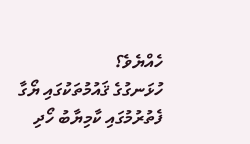ހެއްޔެވެ؟
ހުޅަނގުގެ ޤައުމުތަކުގައި ޔޯގާ ފެތުރުމުގައި ކާމިޔާބު ހޯދި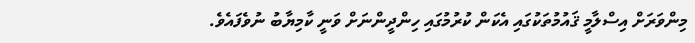މިންވަރަށް އިސްލާމީ ޤައުމުތަކުގައި އެކަން ކުރުމުގައި ހިންދީންނަށް ވަނީ ކާމިޔާބު ނުވެފައެވެ.